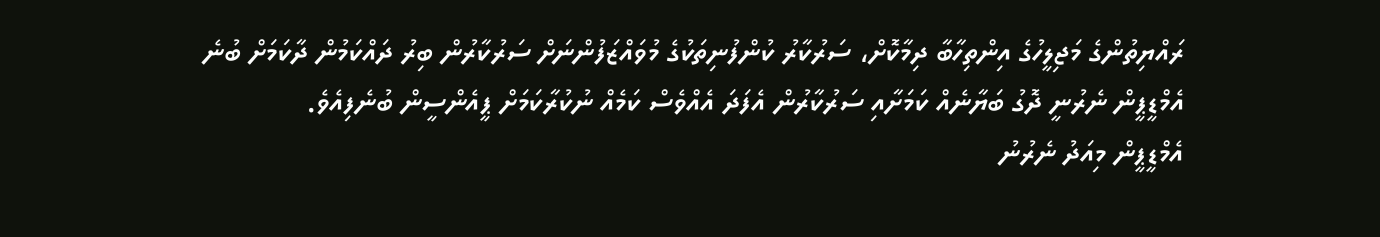ރައްޔިތުންގެ މަޖިލީހުގެ އިންތިހާބާ ދިމާކޮށް، ސަރުކާރު ކުންފުނިތަކުގެ މުވައްޒަފުންނަށް ސަރުކާރުން ބިރު ދައްކަމުން ދާކަމަށް ބުނެ އެމްޑީޕީން ނެރުނީ ދޮގު ބަޔާނެއް ކަމަށާއި ސަރުކާރުން އެފަދަ އެއްވެސް ކަމެއް ނުކުރާކަމަށް ޕީއެންސީން ބުނެފިއެވެ.
އެމްޑީޕީން މިއަދު ނެރުނު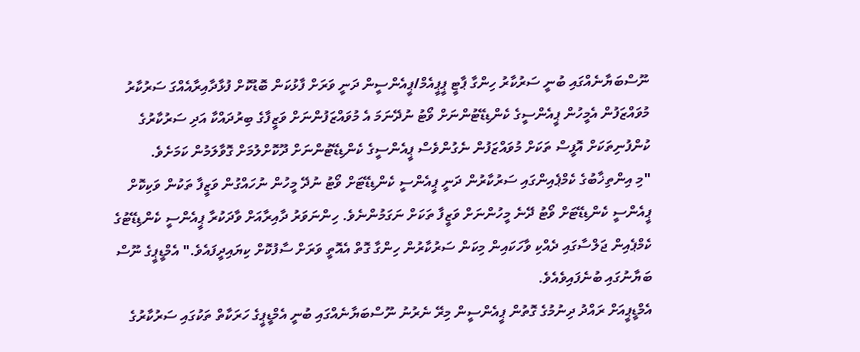ނޫސްބަޔާނެއްގައި ބުނީ ސަރުކާރު ހިންގާ ޕާޓީ ޕީޕީއެމް/ޕީއެންސީން ދަނީ ވަރަށް ފާޅުކަން ބޮޑުކޮށް ފުޅާދާއިރާއެއްގަ ސަރުކާރު މުވައްޒަފުން އެމީހުން ޕީއެންސީގެ ކެންޑިޑޭޓުންނަށް ވޯޓު ނުދޭނަމަ އެ މުވައްޒަފުންނަށް ވަޒީފާގެ ބިރުދައްކާ އަދި ސަރުކާރުގެ ކުންފުނިތަކަށް އޮފީސް ތަކަށް މުވައްޒަފުން ނެގުންވެސް ޕީއެންސީގެ ކެންޑިޑޭޓުންނަށް ދޫކޮށްލުމަށް ގޮވާލަމުން ކަމަށެވެ.
"މި އިންތިޚާބުގެ ކެމްޕެއިންގައި ސަރުކާރުން ދަނީ ޕީއެންސީ ކެންޑިޑޭޓަށް ވޯޓު ނުދޭ މީހުން ނުހައްގުން ވަޒީފާ ތަކުން ވަކިކޮށް ޕީއެންސީ ކެންޑިޑޭޓަށް ވޯޓު ދޭނެ މީހުންނަށް ވަޒީފާ ތަކަށް ނަގަމުންނެވެ. ހިންނަވަރު ދާއިރާއަށް ވާދަކުރާ ޕީއެންސީ ކެންޑިޑޭޓުގެ ކެމްޕެއިން ޖަލްސާގައި ދެއްކި ވާހަކައިން މިކަން ސަރުކާރުން ހިންގާ ގޮތް އެއޮތީ ވަރަށް ސާފުކޮށް ކިޔައިދީފައެވެ." އެމްޑީޕީގެ ނޫސް ބަޔާނުގައި ބުނެފައިވެއެވެ.
އެމްޑީޕީއަށް ރައްދު ދިނުމުގެ ގޮތުން ޕީއެންސީން މިރޭ ނެރުނު ނޫސްބަޔާނެއްގައި ބުނީ އެމްޑީޕީގެ ހަރަކާތް ތަކުގައި ސަރުކާރުގެ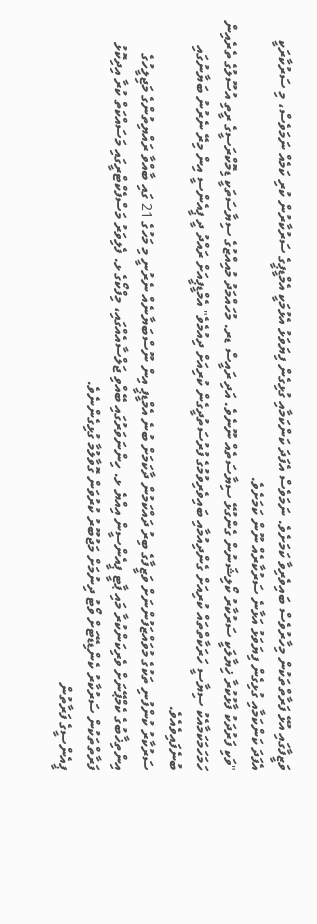ވަޒީފާގައި އުޅޭ ފަރާތްތަކުން މިހާރުވެސް ބައިވެރިވާ ކަމަށެވެ. ނަމަވެސް އެފަދަ ކަންކަމާއި ގުޅިގެން ފިޔަވަޅު އެޅުމަކީ އެމްޑީޕީގެ ސަރުކާރުން ކުރި ކަމެއް ނަމަވެސް، މި ސަރުކާރަކީ އެފަދަ ކަންކަމާއި ގުޅިގެން ފިޔަވަޅު އަޅާނެ ސަރުކާރެއް ނޫން ކަމަށެވެ.
"ވަކި ފަރުދަކު ފާޅުކުރާ ޚިޔާލަކީ ސަރުކާރު ކޯލިޝަނުން ގެންގުޅޭ ސިޔާސަތެއް ނޫނެވެ. އަދި ރައީސް ޑރ. މުހައްމަދު މުއިއްޒުގެ ސިޔާސަތަކީ ޑިމޮކްރަސީގެ ރީތި އުސޫލުގެ ތެރެއިން ހަމަހަމަކަމާއެކު ސިޔާސީ ހަރަކާތްތައް ކުރިއަށް ގެންދިއުމާއި ބައިވެރިވުމުގެ ފުރުސަތުދީގެން ކުރިއަށް ދިއުމެވެ" އެމްޑީޕީއަށް ރައްދު ދީ ޕީއެންސީ އިން މިރޭ ނެރުނު ބަޔާނުގައި ބުނެފައިވެއެވެ.
ސަރުކާރު ކުންފުނި ތަކުގެ މުވައްޒަފުންނަށް ވަޒީފާގެ ބިރު ދައްކަމުން ދާކަމަށް ބުނެ އެމްޑީޕީ އިން ނޫސްބަޔާނެއް ނެރުނީ މި މަހުގެ 21 ގައި ބާއްވާ ރައްޔިތުންގެ މަޖިލީހުގެ އިންތިޚާބުގެ ކެމްޕޭނަށް ވެރިކަންކުރާ މައި ޕާޓީ ޕީއެންސީން އިއްޔެ ޅ. ހިންނަވަރުގައި ބޭއްވި ޖަލްސާއެއްގައި، މިފްކޯގެ ޅ. ފެލިވަރު މަސްފެކްޓްރީގައި މަސައްކަތް ކުރާ އިދިކޮޅު ފަރާތްތަކުން ސަރުކާރު ކެންޑިޑޭޓަށް ވޯޓު ދިނުމަށް މަޖުބޫރު ކުރުވަން ގޮވާލުމާ ގުޅިގެންނެވެ.
ޕީއެންސީގެ ފަރާތުން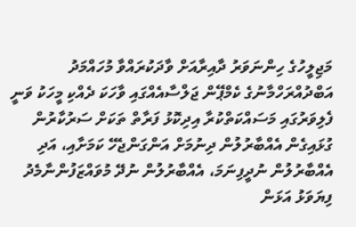މަޖިލީހުގެ ހިންނަވަރު ދާއިރާއަށް ވާދަކުރައްވާ މުހައްމަދު އަބްދުއްރަހްމާނުގެ ކެމްޕޭން ޖަލްސާއެއްގައި ވާހަކަ ދެއްކި މީހަކު ވަނީ ފެލިވަރުގައި މަސައްކަތްކުރާ އިދިކޮޅު ފަރާތް ތަކަށް ސަރުކާރުން ގުޅައިގެން އެއްބާރުލުން ދިނުމަށް އަންގަންޖެހޭ ކަމަށާއި، އަދި އެއްބާރުލުން ނުދީފިނަމަ، އެއްބާރުލުން ނުދޭ މުވައްޒަފުންނާމެދު ފިޔަވަޅު އަޅަން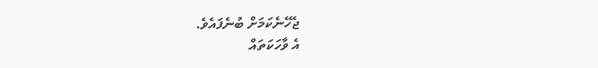ޖެހޭނެކަމަށް ބުނެފައެވެ.
އެ ވާހަކަތައް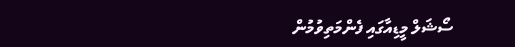ސޯޝަލް މީޑިއާގައި ފެންމަތިވުމުން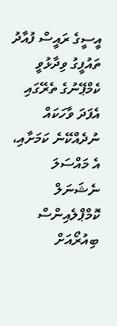އީސީގެ ރައީސް ފުއާދު ތައުފީގު ވިދާޅުވީ ކެމްޕޭނުގެ ތެރޭގައި އެފަދަ ވާހަކައް ނުދެއްކޭނެ ކަމަށާއި، އެ މައްސަލަ ނެޝަނަލް ކޮމްޕްލެއިންސް ބިއުރޯއަށް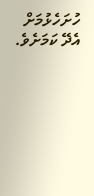ހުށަހެޅުމަށް އެދޭ ކަމަށެވެ.